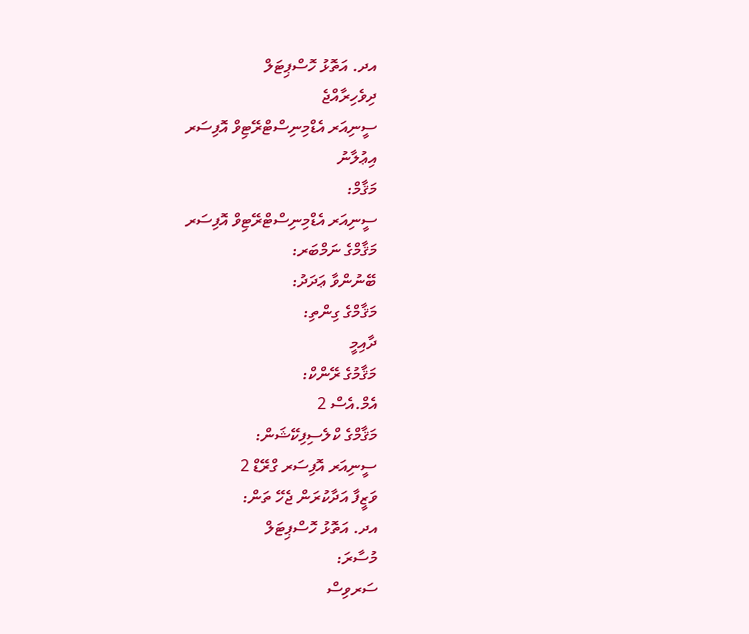އދ. އަތޮޅު ހޮސްޕިޓަލް
ދިވެހިރާއްޖެ
ސީނިއަރ އެޑްމިނިސްޓްރޭޓިވް އޮފިސަރ
އިޢުލާނު
މަޤާމް:
ސީނިއަރ އެޑްމިނިސްޓްރޭޓިވް އޮފިސަރ
މަޤާމްގެ ނަމްބަރ:
ބޭނުންވާ ޢަދަދު:
މަޤާމްގެ ގިންތި:
ދާއިމީ
މަޤާމުގެ ރޭންކް:
އެމް.އެސް 2
މަޤާމްގެ ކްލެސިފިކޭޝަން:
ސީނިއަރ އޮފިސަރ ގްރޭޑް 2
ވަޒީފާ އަދާކުރަން ޖެހޭ ތަން:
އދ. އަތޮޅު ހޮސްޕިޓަލް
މުސާރަ:
ސަރވިސް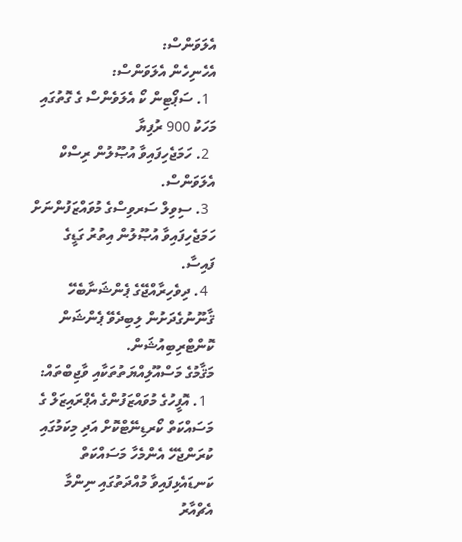އެލަވަންސް:
އެހެނިހެން އެލަވަންސް:
  1. ސަޕޯޓިން ކޯ އެލަވެންސް ގެ ގޮތުގައި މަހަކު 900 ރުފިޔާ
  2. ހަމަޖެހިފައިވާ އުޞޫލުން ރިސްކް އެލަވަންސް.
  3. ސިވިލް ސަރވިސްގެ މުވައްޒަފުންނަށް ހަމަޖެހިފައިވާ އުޞޫލުން އިތުރު ގަޑީގެ ފައިސާ.
  4. ދިވެހިރާއްޖޭގެ ޕެންޝަނާބެހޭ ޤާނޫނުގެދަށުން ލިބިދެވޭ ޕެންޝަން ކޮންޓްރިބިއުޝަން.
މަޤާމުގެ މަސްއޫލިއްޔަތުތަކާއި ވާޖިބްތައް:
  1. އޮފީހުގެ މުވައްޒަފުންގެ އެޕްރައިޒަލް ގެ މަސައްކަތް ކޯރޑިނޭޓްކޮށް އަދި މިކަމުގައި ކުރަންޖެހޭ އެންމެހާ މަސައްކަތް ކަނޑައެޅިފައިވާ މުއްދަތުގައި ނިންމާ އެޗްއާރު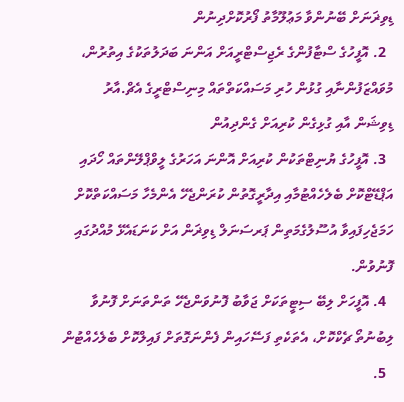ޑިވިޜަނަށް ބޭނުންވާ މަޢުލޫމާތު ފޯރުކޮށްދިނުން
  2. އޮފީހުގެ ސްޓާފުންގެ ރެޖިސްޓްރީއަށް އަންނަ ބަދަލުތަކުގެ އިތުރުން، މުވައްޒަފުންނާއި ގުޅުން ހުރި މަސައްކަތްތައް މިނިސްޓްރީގެ އެޗް.އާރު ޑިވިޝަން އާއި ގުޅިގެން ކުރިއަށް ގެންދިއުން
  3. އޮފީހުގެ ޔުނިޓްތަކުން ކުރިއަށް އޮންނަ އަހަރުގެ ލީވްޕްލޭންތައް ހޯދައި އަޕްޑޭޓްކޮށް ބެލެހެއްޓުމާއި އިދާރީގޮތުން ކުރަންޖެހޭ އެންމެހާ މަސައްކަތްކޮށް ހަމަޖެހިފައިވާ އުސޫލުގެމަތިން ޕަރސަނަލް ޑިވިޜަން އަށް ކަނަޑައެޅޭ މުއްދުގައި ފޮނުވުން.
  4. އޮފީހަށް ލިބޭ ސިޓީތަކަށް ޖަވާބު ފޮނުވަންޖެހޭ ތަންތަނަށް ފޮނުވާ ލިބުނުތޯ ޗެކްކޮށް، އެތަކެތި ފަސޭހައިން ފެންނަގޮތަށް ފައިލްކޮށް ބެލެހެއްޓުން
  5.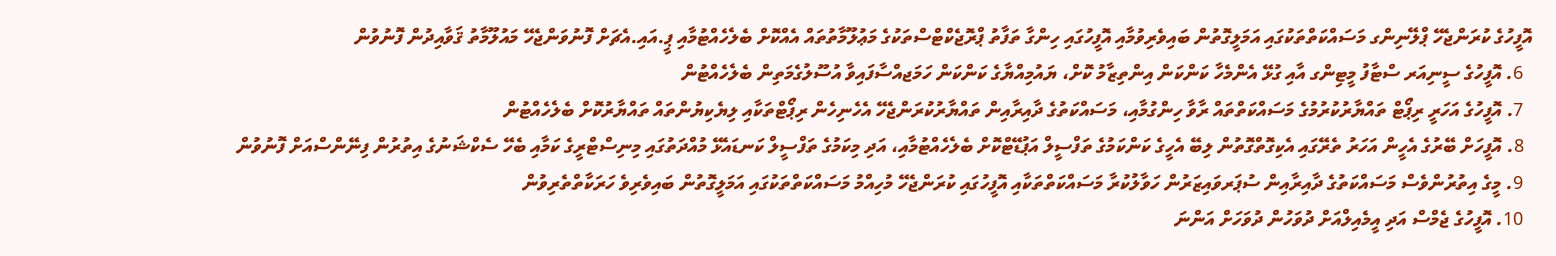އޮފީހުގެ ކުރަންޖެހޭ ޕްލޭނިންގ މަސައްކަތްތަކުގައި އަމަލީގޮތުން ބައިވެރިވުމާއި އޮފީހުގައި ހިންގާ ތަފާތު ޕްރޮޖެކްޓްސްތަކުގެ މަޢުލޫމާތުތައް އެއްކޮށް ބެލެހެއްޓުމާއި ޕީ.އައި.އެޗަށް ފޮނުވަންޖެހޭ މައުލޫމާތު ޤަވާއިދުން ފޮނުވުން
  6. އޮފީހުގެ ސީނިއަރ ސްޓާފު މީޓިންގ އާއި ގުޅޭ އެންމެހާ ކަންކަން އިންތިޒާމު ކޮށް، ޔައުމިއްޔާގެ ކަންކަން ހަމަޖއްސާފައިވާ އުސޫލުގެމަތިން ބެލެހެއްޓުން
  7. އޮފީހުގެ އަހަރީ ރިޕޯޓް ތައްޔާރުކުރުމުގެ މަސައްކަތްތައް ރާވާ ހިންގުމާއި، މަސައްކަތުގެ ދާއިރާއިން ތައްޔާރުކުރަންޖެހޭ އެހެނިހެން ރިޕޯޓްތަކާއި ލިޔެކިޔުންތައް ތައްޔާރުކޮށް ބެލެހެއްޓުން
  8. އޮފީހަށް ބޭރުގެ އެހީން އަހަރު ތެރޭގައި އެކިގޮތްގޮތުން ލިބޭ އެހީގެ ކަންކަމުގެ ތަފްސީލް އަޕުޑޭޓްކޮށް ބެލެހެއްޓުމާއި، އަދި މިކަމުގެ ތަފްސީލް ކަނޑައެޅޭ މުއްދަތުގައި މިނިސްޓްރީގެ ކަމާއި ބެހޭ ސެކްޝަނުގެ އިތުރުން ފިނޭންސްއަށް ފޮނުވުން
  9. މީގެ އިތުރުންވެސް މަސައްކަތުގެ ދާއިރާއިން ސުޕަރވައިޒަރުން ހަވާލުކުރާ މަސައްކަތްތަކާއި އޮފީހުގައި ކުރަންޖެހޭ މުހިއްމު މަސައްކަތްތަކުގައި އަމަލީގޮތުން ބައިވެރިވެ ހަރަކާތްތެރިވުން
  10. އޮފީހުގެ ޖެމްސް އަދި އީމެއިލްއަށް ދުވަހުން ދުވަހަށް އަންނަ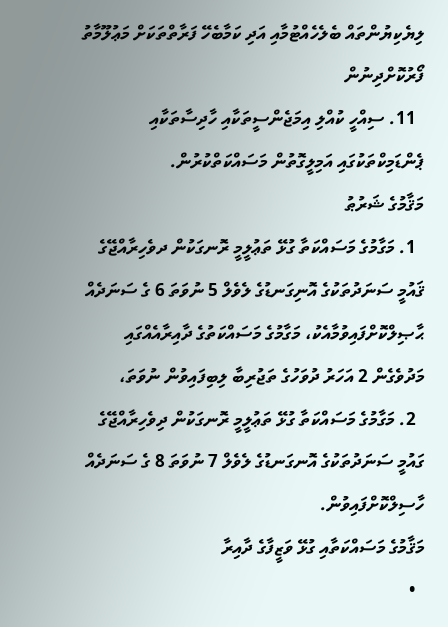ލިޔެކިޔުންތައް ބެލެހެއްޓުމާއި އަދި ކަމާބެހޭ ފަރާތްތަކަށް މަޢުލޫމާތު ފޯރުކޮށްދިނުން
  11. ސިއްހީ ކުއްލި އިމަޖެންސީތަކާއި ހާދިސާތަކާއި ޕެންޑަމިކްތަކުގައި އަމިލީގޮތުން މަސައްކަތްކުރުން.
މަޤާމުގެ ޝަރުޠު
  1. މަގާމުގެ މަސައްކަތާ ގުޅޭ ތަޢުލީމީ ރޮނގަކުން ދވެހިރާއްޖޭގެ ޤައުމީ ސަނަދުތަކުގެ އޮނިގަނޑުގެ ލެވެލް 5 ނުވަތަ 6 ގެ ސަނަދެއް ޙާޞިލްކޮށްފައިވުމާއެކު، މަގާމުގެ މަސައްކަތުގެ ދާއިރާއެއްގައި މަދުވެގެން 2 އަހަރު ދުވަހުގެ ތަޖުރިބާ ލިބިފައިވުން ނުވަތަ،
  2. މަގާމުގެ މަސައްކަތާ ގުޅޭ ތަޢުލީމީ ރޮނގަކުން ދިވެހިރާއްޖޭގެ ގައުމީ ސަނަދުތަކުގެ އޮނގަނޑުގެ ލެވެލް 7 ނުވަތަ 8 ގެ ސަނަދެއް ހާސިލްކޮށްފައިވުން.
މަޤާމުގެ މަސައްކަތާއި ގުޅޭ ވަޒީފާގެ ދާއިރާ
  •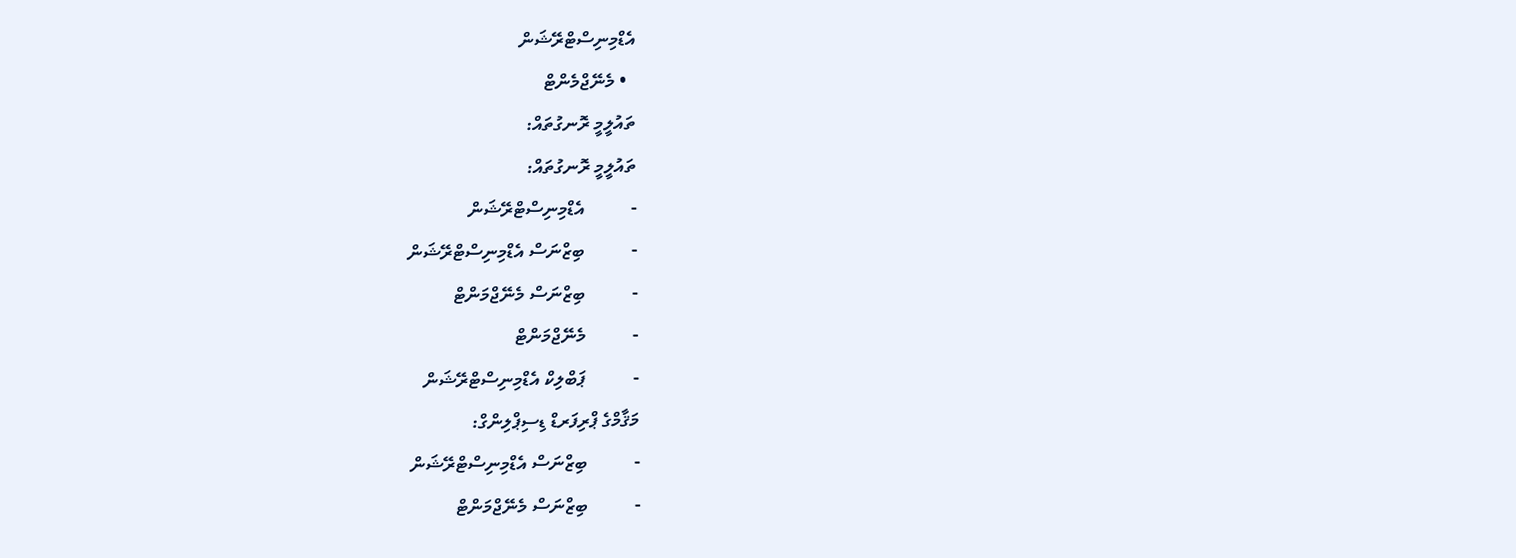އެޑްމިނިސްޓްރޭޝަން
  • މެނޭޖްމެންޓް
ތައުލީމީ ރޮނގުތައް:
ތައުލީމީ ރޮނގުތައް:
-          އެޑްމިނިސްޓްރޭޝަން
-          ބިޒްނަސް އެޑްމިނިސްޓްރޭޝަން
-          ބިޒްނަސް މެނޭޖްމަންޓް
-          މެނޭޖްމަންޓް
-          ޕަބްލިކް އެޑްމިނިސްޓްރޭޝަން
މަޤާމްގެ ޕްރިފަރޑް ޑިސިޕްލިންގް:
-          ބިޒްނަސް އެޑްމިނިސްޓްރޭޝަން
-          ބިޒްނަސް މެނޭޖްމަންޓް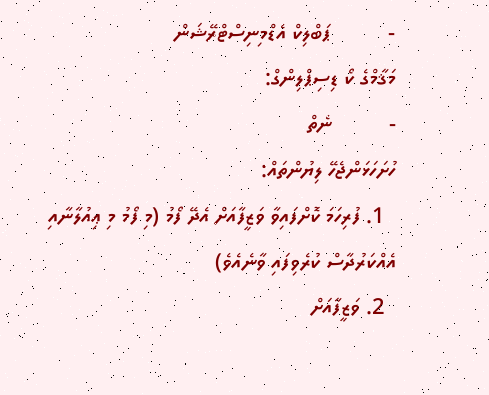-          ޕަބްލިކް އެޑްމިނިސްޓްރޭޝަން
މަޤާމްގެ ކޯ ޑިސިޕްލިންގް:
-          ނެތް
ހުށަހަޅަންޖެހޭ ލިޔުންތައް:
  1. ފުރިހަމަ ކޮށްފައިވާ ވަޒީފާއަށް އެދޭ ފޯމު (މި ފޯމު މި ޢިއުލާނާއި އެއްކަރުދާސް ކުރެވިފައި ވާނެއެވެ)
  2. ވަޒީފާއަށް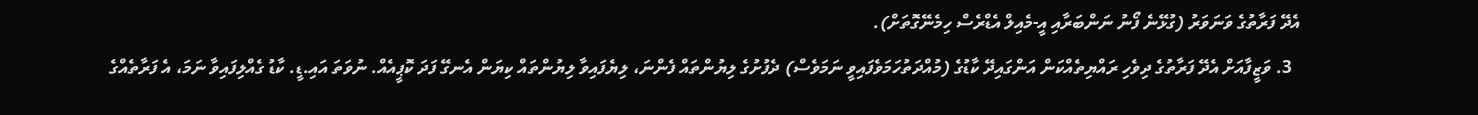އެދޭ ފަރާތުގެ ވަނަވަރު (ގުޅޭނެ ފޯނު ނަންބަރާއި އީ-މެއިލް އެޑްރެސް ހިމެނޭގޮތަށް).
  3. ވަޒީފާއަށް އެދޭ ފަރާތުގެ ދިވެހި ރައްޔިތެއްކަން އަންގައިދޭ ކާޑުގެ (މުއްދަތުހަމަވެފައިވީ ނަމަވެސް) ދެފުށުގެ ލިޔުންތައް ފެންނަ، ލިޔެފައިވާ ލިޔުންތައް ކިޔަން އެނގޭ ފަދަ ކޮޕީއެއް. ނުވަތަ އައި.ޑީ. ކާޑު ގެއްލިފައިވާ ނަމަ، އެ ފަރާތެއްގެ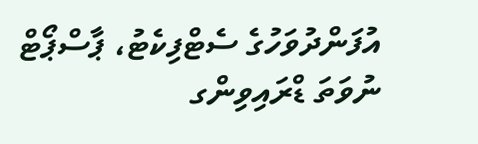އުފަންދުވަހުގެ ސެޓްފިކެޓު، ޕާސްޕޯޓް ނުވަތަ ޑްރައިވިންގ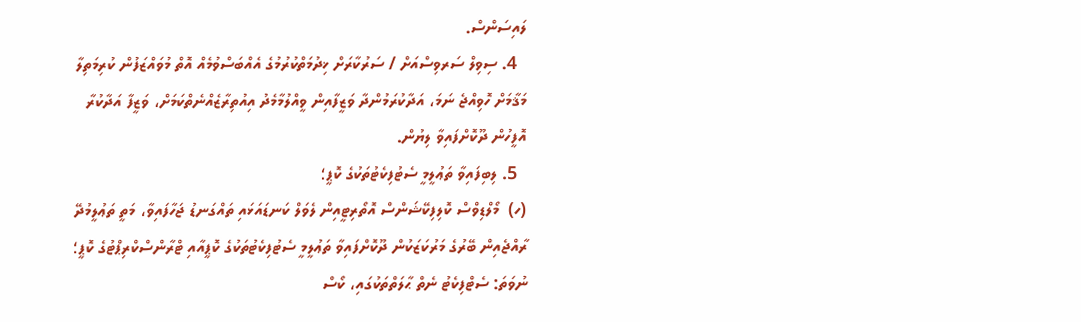ލައިސަންސް.
  4. ސިވިލް ސަރވިސްއަށް / ސަރުކާރަށް ޚިދުމަތްކުރުމުގެ އެއްބަސްވުމެއް އޮތް މުވައްޒަފުން ކުރިމަތިލާ މަޤާމަށް ހޮވިއްޖެ ނަމަ، އަދާކުރަމުންދާ ވަޒީފާއިން ވީއްލުމާމެދު އިއުތިރާޒެއްނެތްކަމަށް، ވަޒީފާ އަދާކުރާ އޮފީހުން ދޫކޮށްފައިވާ ލިޔުން.
  5. ލިބިފައިވާ ތަޢުލީމީ ސެޓުފިކެޓުތަކުގެ ކޮޕީ؛
(ހ)  މޯލްޑިވްސް ކޮލިފިކޭޝަންސް އޮތޯރިޓީއިން ލެވަލް ކަނޑައަޅައި ތައްގަނޑު ޖަހާފައިވާ، މަތީ ތަޢުލީމުދޭ ރާއްޖެއިން ބޭރުގެ މަރުކަޒަކުން ދޫކޮށްފައިވާ ތަޢުލީމީ ސެޓުފިކެޓުތަކުގެ ކޮޕީއާއި ޓްރާންސްކްރިޕްޓުގެ ކޮޕީ؛ ނުވަތަ: ސެޓްފިކެޓު ނެތް ޙާލަތްތަކުގައި، ކޯސް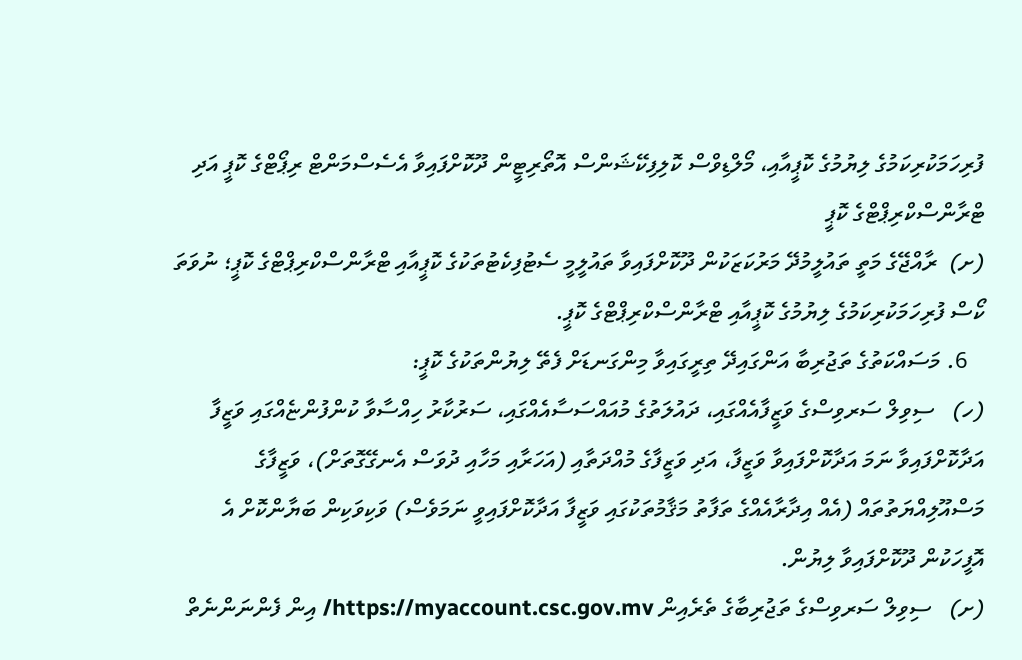ފުރިހަމަކުރިކަމުގެ ލިޔުމުގެ ކޮޕީއާއި، މޯލްޑިވްސް ކޮލިފިކޭޝަންސް އޮތޯރިޓީން ދޫކޮށްފައިވާ އެސެސްމަންޓް ރިޕޯޓްގެ ކޮޕީ އަދި ޓްރާންސްކްރިޕްޓްގެ ކޮޕީ
(ށ)  ރާއްޖޭގެ މަތީ ތައުލީމުދޭ މަރުކަޒަކުން ދޫކޮށްފައިވާ ތައުލީމީ ސެޓުފިކެޓުތަކުގެ ކޮޕީއާއި ޓްރާންސްކްރިޕްޓްގެ ކޮޕީ؛ ނުވަތަ ކޯސް ފުރިހަމަކުރިކަމުގެ ލިޔުމުގެ ކޮޕީއާއި ޓްރާންސްކްރިޕްޓްގެ ކޮޕީ.
   6. މަސައްކަތުގެ ތަޖުރިބާ އަންގައިދޭ ތިރީގައިވާ މިންގަނޑަށް ފެތޭ ލިޔުންތަކުގެ ކޮޕީ:
(ހ)   ސިވިލް ސަރވިސްގެ ވަޒީފާއެއްގައި، ދައުލަތުގެ މުއައްސަސާއެއްގައި، ސަރުކާރު ހިއްސާވާ ކުންފުންޏެއްގައި ވަޒީފާ އަދާކޮށްފައިވާ ނަމަ އަދާކޮށްފައިވާ ވަޒީފާ، އަދި ވަޒީފާގެ މުއްދަތާއި (އަހަރާއި މަހާއި ދުވަސް އެނގޭގޮތަށް)، ވަޒީފާގެ މަސްއޫލިއްޔަތުތައް (އެއް އިދާރާއެއްގެ ތަފާތު މަޤާމުތަކުގައި ވަޒީފާ އަދާކޮށްފައިވީ ނަމަވެސް) ވަކިވަކިން ބަޔާންކޮށް އެ އޮފީހަކުން ދޫކޮށްފައިވާ ލިޔުން.
(ށ)   ސިވިލް ސަރވިސްގެ ތަޖުރިބާގެ ތެރެއިން https://myaccount.csc.gov.mv/ އިން ފެންނަންނެތް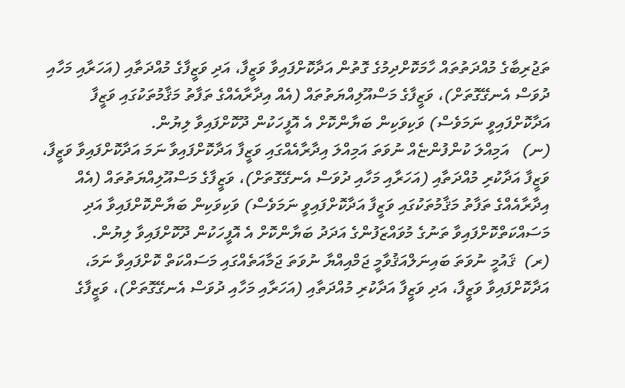ތަޖުރިބާގެ މުއްދަތުތައް ހާމަކޮށްދިމުގެ ގޮތުން އަދާކޮށްފައިވާ ވަޒީފާ، އަދި ވަޒީފާގެ މުއްދަތާއި (އަހަރާއި މަހާއި ދުވަސް އެނގޭގޮތަށް)، ވަޒީފާގެ މަސްއޫލިއްޔަތުތައް (އެއް އިދާރާއެއްގެ ތަފާތު މަޤާމުތަކުގައި ވަޒީފާ އަދާކޮށްފައިވީ ނަމަވެސް) ވަކިވަކިން ބަޔާންކޮށް އެ އޮފީހަކުން ދޫކޮށްފައިވާ ލިޔުން.
(ނ)   އަމިއްލަ ކުންފުންޏެއް ނުވަތަ އަމިއްލަ އިދާރާއެއްގައި ވަޒީފާ އަދާކޮށްފައިވާ ނަމަ އަދާކޮށްފައިވާ ވަޒީފާ، ވަޒީފާ އަދާކުރި މުއްދަތާއި (އަހަރާއި މަހާއި ދުވަސް އެނގޭގޮތަށް)، ވަޒީފާގެ މަސްއޫލިއްޔަތުތައް (އެއް އިދާރާއެއްގެ ތަފާތު މަޤާމުތަކުގައި ވަޒީފާ އަދާކޮށްފައިވީ ނަމަވެސް) ވަކިވަކިން ބަޔާންކޮށްފައިވާ އަދި މަސައްކަތްކޮށްފައިވާ ތަނުގެ މުވައްޒަފުންގެ އަދަދު ބަޔާންކޮށް އެ އޮފީހަކުން ދޫކޮށްފައިވާ ލިޔުން.
(ރ)  ޤައުމީ ނުވަތަ ބައިނަލްއަޤުވާމީ ޖަމްއިއްޔާ ނުވަތަ ޖަމާއަތެއްގައި މަސައްކަތް ކޮށްފައިވާ ނަމަ، އަދާކޮށްފައިވާ ވަޒީފާ، އަދި ވަޒީފާ އަދާކުރި މުއްދަތާއި (އަހަރާއި މަހާއި ދުވަސް އެނގޭގޮތަށް)، ވަޒީފާގެ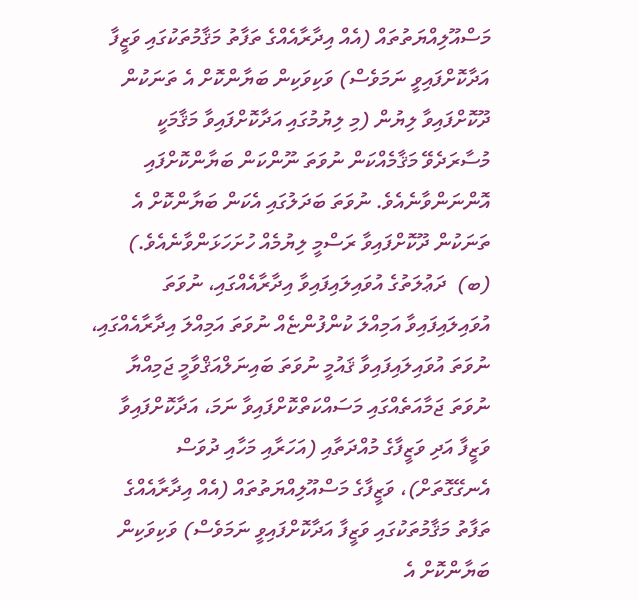މަސްއޫލިއްޔަތުތައް (އެއް އިދާރާއެއްގެ ތަފާތު މަޤާމުތަކުގައި ވަޒީފާ އަދާކޮށްފައިވީ ނަމަވެސް) ވަކިވަކިން ބަޔާންކޮށް އެ ތަނަކުން ދޫކޮށްފައިވާ ލިޔުން (މި ލިޔުމުގައި އަދާކޮށްފައިވާ މަޤާމަކީ މުސާރަދެވޭ މަޤާމެއްކަން ނުވަތަ ނޫންކަން ބަޔާންކޮށްފައި އޮންނަންވާނެއެވެ. ނުވަތަ ބަދަލުގައި އެކަން ބަޔާންކޮށް އެ ތަނަކުން ދޫކޮށްފައިވާ ރަސްމީ ލިޔުމެއް ހުށަހަޅަންވާނެއެވެ.)
(ބ)  ދަޢުލަތުގެ އުވައިލައިފައިވާ އިދާރާއެއްގައި، ނުވަތަ އުވައިލައިފައިވާ އަމިއްލަ ކުންފުންޏެއް ނުވަތަ އަމިއްލަ އިދާރާއެއްގައި، ނުވަތަ އުވައިލައިފައިވާ ޤައުމީ ނުވަތަ ބައިނަލްއަޤްވާމީ ޖަމިއްޔާ ނުވަތަ ޖަމާއަތެއްގައި މަސައްކަތްކޮށްފައިވާ ނަމަ، އަދާކޮށްފައިވާ ވަޒީފާ އަދި ވަޒީފާގެ މުއްދަތާއި (އަހަރާއި މަހާއި ދުވަސް އެނގޭގޮތަށް)، ވަޒީފާގެ މަސްއޫލިއްޔަތުތައް (އެއް އިދާރާއެއްގެ ތަފާތު މަޤާމުތަކުގައި ވަޒީފާ އަދާކޮށްފައިވީ ނަމަވެސް) ވަކިވަކިން ބަޔާންކޮށް އެ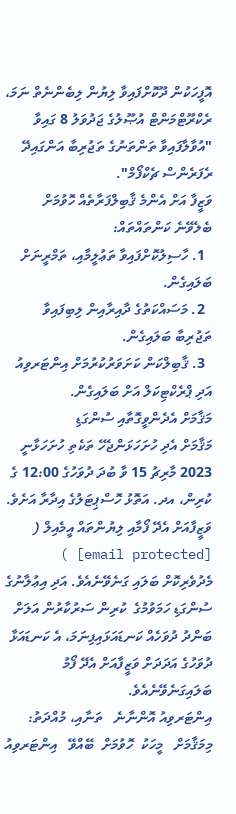އޮފީހަކުން ދޫކޮށްފައިވާ ލިޔުން ލިބެންނެތް ނަމަ، ރެކްރޫޓްމަންޓް އުޞޫލުގެ ޖަދުވަލު 8 ގައިވާ "އުވާލާފައިވާ ތަންތަނުގެ ތަޖުރިބާ އަންގައިދޭ ރެފަރެންސް ޗެކްފޯމް".
ވަޒީފާ އަށް އެންމެ ޤާބިލްފަރާތެއް ހޮވުމަށް ބެލެވޭނެ ކަންތައްތައް:
  1. ހާސިލުކޮށްފައިވާ ތަޢުލީމާއި، ތަމްރީނަށް ބަލައިގެން.
  2. މަސައްކަތުގެ ދާއިރާއިން ލިބިފައިވާ ތަޖުރިބާ ބަލައިގެން.
  3. ޤާބިލްކަން ކަށަވަރުކުރުމަށް އިންޓަރވިއު އަދި ޕްރެކްޓިކަލް އަށް ބަލައިގެން.
މަޤާމަށް އެދެންވީގޮތާއި ސުންގަޑި
މަޤާމަށް އެދި ހުށަހަޅަންޖެހޭ ތަކެތި ހުށަހަޅާނީ 2023 މާރިޗު 15 ވާ ބުދަ ދުވަހުގެ 12:00 ގެ ކުރިން، އދ. އަތޮޅު ހޮސްޕިޓަލުގެ އިދާރާ އަށެވެ. ވަޒީފާއަށް އެދޭ ފޯމާއި ލިޔުންތައް އީމެއިލް ( [email protected] ) މެދުވެރިކޮށް ބަލައި ގަނެވޭނެއެވެ. އަދި އިޢުލާނުގެ ސުންގަޑި ހަމަވުމުގެ  ކުރިން ސަރުކާރުން އަލަށް ބަންދު ދުވަހެއް ކަނޑައަޅައިފިނަމަ، އެ ކަނޑައަޅާ ދުވަހުގެ އަދަދަށް ވަޒީފާއަށް އެދޭ ފޯމު ބަލައިގަނެވޭނެއެވެ.
އިންޓަރވިއު އޮންނާނެ   ތަނާއި، މުއްދަތު:
މިމަޤާމަށް   މީހަކު  ހޮވުމަށް  ބޭއްވޭ   އިންޓަރވިއު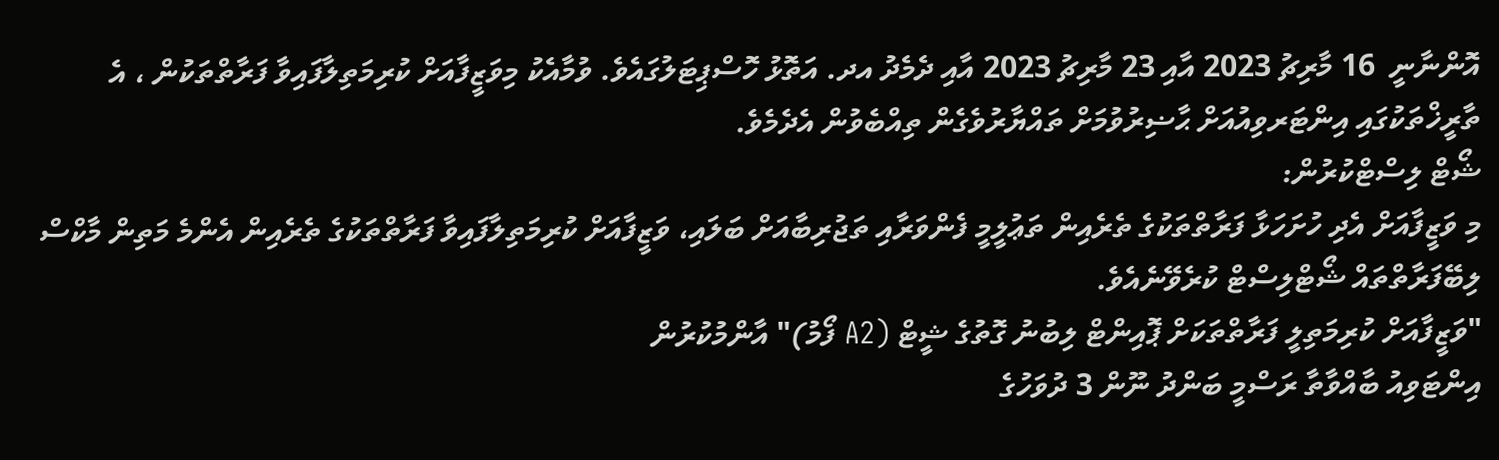އޮންނާނީ  16 މާރިޗު 2023 އާއި 23 މާރިޗު 2023 އާއި ދެމެދު އދ. އަތޮޅު ހޮސްޕިޓަލުގައެވެ. ވުމާއެކު މިވަޒީފާއަށް ކުރިމަތިލާފައިވާ ފަރާތްތަކުން ، އެ ތާރީޚްތަކުގައި އިންޓަރވިއުއަށް ޙާޟިރުވުމަށް ތައްޔާރުވެގެން ތިއްބެވުން އެދެމެވެ.
ޝޯޓް ލިސްޓްކުރުން:
މި ވަޒީފާއަށް އެދި ހުށަހަޅާ ފަރާތްތަކުގެ ތެރެއިން ތަޢުލީމީ ފެންވަރާއި ތަޖުރިބާއަށް ބަލައި، ވަޒީފާއަށް ކުރިމަތިލާފައިވާ ފަރާތްތަކުގެ ތެރެއިން އެންމެ މަތިން މާކްސް ލިބޭފަރާތްތައް ޝޯޓްލިސްޓް ކުރެވޭނެއެވެ.
"ވަޒީފާއަށް ކުރިމަތިލީ ފަރާތްތަކަށް ޕޮއިންޓް ލިބުނު ގޮތުގެ ޝީޓް (A2 ފޯމު)" އާންމުކުރުން
އިންޓަވިއު ބާއްވާތާ ރަސްމީ ބަންދު ނޫން 3 ދުވަހުގެ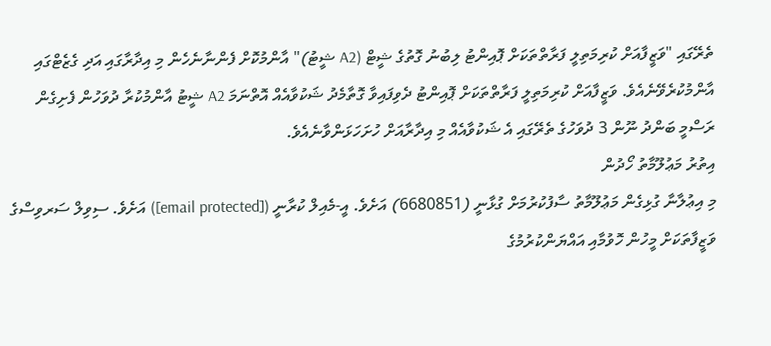ތެރޭގައި "ވަޒީފާއަށް ކުރިމަތިލީ ފަރާތްތަކަށް ޕޮއިންޓު ލިބުނު ގޮތުގެ ޝީޓް (A2 ޝީޓު)" އާންމުކޮށް ފެންނާނެހެން މި އިދާރާގައި އަދި ގެޒެޓްގައި އާންމުކުރެވޭނެއެވެ. ވަޒީފާއަށް ކުރިމަތިލީ ފަރާތްތަކަށް ޕޮއިންޓު ދެވިފައިވާ ގޮތާމެދު ޝަކުވާއެއް އޮތްނަމަ A2 ޝީޓު އާންމުކުރާ ދުވަހުން ފެށިގެން ރަސްމީ ބަންދު ނޫން 3 ދުވަހުގެ ތެރޭގައި އެ ޝަކުވާއެއް މި އިދާރާއަށް ހުށަހަޅަންވާނެއެވެ.
އިތުރު މަޢުލޫމާތު ހޯދުން
މި އިޢުލާނާ ގުޅިގެން މަޢުލޫމާތު ސާފުކުރުމަށް ގުޅާނީ (6680851) އަށެވެ. އީ-މެއިލް ކުރާނީ ([email protected]) އަށެވެ. ސިވިލް ސަރވިސްގެ ވަޒީފާތަކަށް މީހުން ހޮވުމާއި އައްޔަންކުރުމުގެ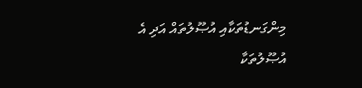މިންގަނޑުތަކާއި އުޞޫލުތައް އަދި އެ އުޞޫލުތަކާ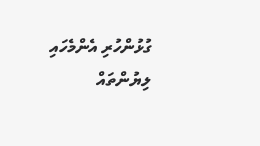ގުޅުންހުރި އެންމެހައި ލިޔުންތައް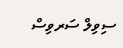ސިވިލް ސަރވިސް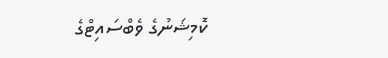ކޮމިޝަނުގެ ވެބްސައިޓްގެ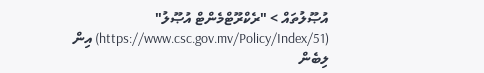އުޞޫލުތައް > "ރެކްރޫޓްމެންޓް އުޞޫލު" (https://www.csc.gov.mv/Policy/Index/51) އިން ލިބެން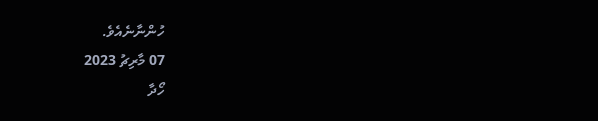ހުންނާނެއެވެ.
07 މާރިޗު 2023
ހޯދާ